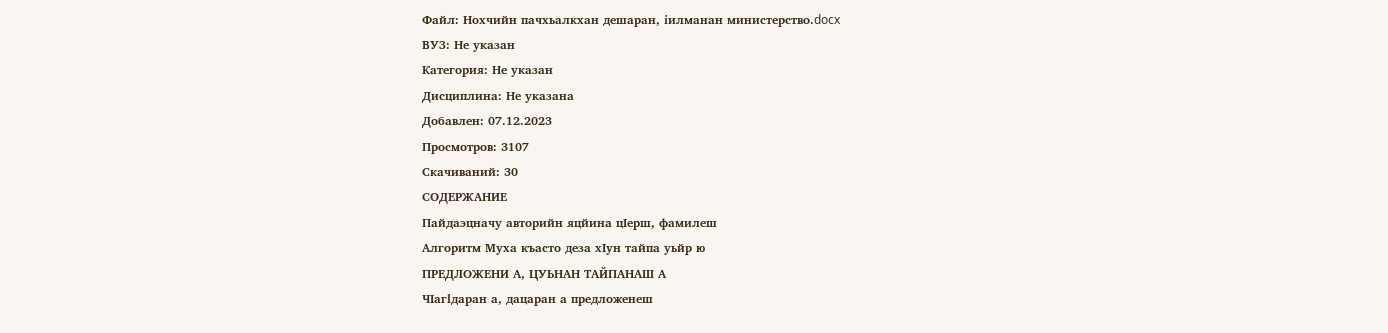Файл: Нохчийн пачхьалкхан дешаран, iилманан министерство.docx
ВУЗ: Не указан
Категория: Не указан
Дисциплина: Не указана
Добавлен: 07.12.2023
Просмотров: 3107
Скачиваний: 30
СОДЕРЖАНИЕ
Пайдаэцначу авторийн яцйина цIерш, фамилеш
Алгоритм Муха къасто деза хIун тайпа уьйр ю
ПРЕДЛОЖЕНИ А, ЦУЬНАН ТАЙПАНАШ А
ЧIaгlдаран а, дацаран а предложенеш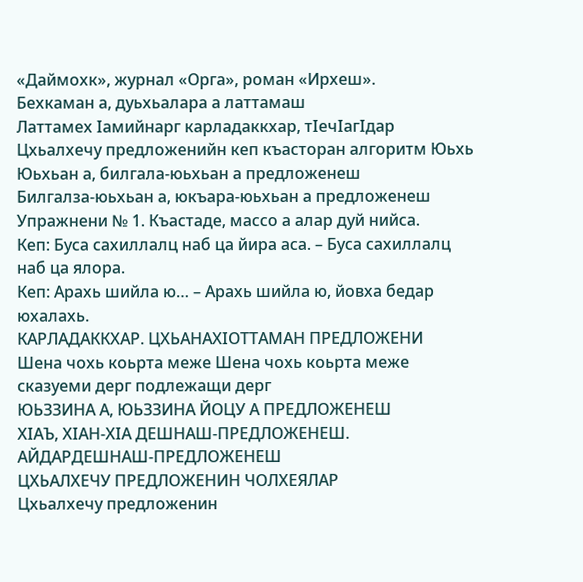«Даймохк», журнал «Орга», роман «Ирхеш».
Бехкаман а, дуьхьалара а латтамаш
Латтамех Iамийнарг карладаккхар, тIечIагIдар
Цхьалхечу предложенийн кеп къасторан алгоритм Юьхь
Юьхьан а, билгала-юьхьан а предложенеш
Билгалза-юьхьан а, юкъара-юьхьан а предложенеш
Упражнени № 1. Къастаде, массо а алар дуй нийса.
Кеп: Буса сахиллалц наб ца йира аса. – Буса сахиллалц наб ца ялора.
Кеп: Арахь шийла ю… – Арахь шийла ю, йовха бедар юхалахь.
КАРЛАДАККХАР. ЦХЬАНАХIОТТАМАН ПРЕДЛОЖЕНИ
Шена чохь коьрта меже Шена чохь коьрта меже сказуеми дерг подлежащи дерг
ЮЬЗЗИНА А, ЮЬЗЗИНА ЙОЦУ А ПРЕДЛОЖЕНЕШ
ХIАЪ, ХIАН-ХIА ДЕШНАШ-ПРЕДЛОЖЕНЕШ. АЙДАРДЕШНАШ-ПРЕДЛОЖЕНЕШ
ЦХЬАЛХЕЧУ ПРЕДЛОЖЕНИН ЧОЛХЕЯЛАР
Цхьалхечу предложенин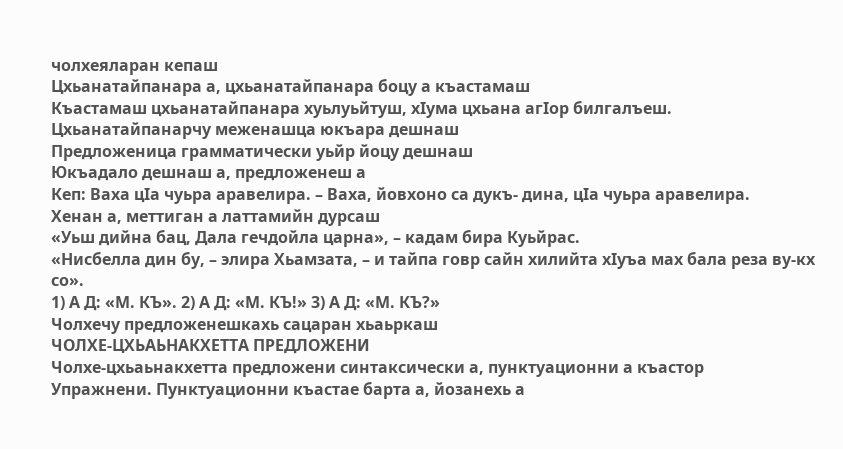чолхеяларан кепаш
Цхьанатайпанара а, цхьанатайпанара боцу а къастамаш
Къастамаш цхьанатайпанара хуьлуьйтуш, хIума цхьана агIор билгалъеш.
Цхьанатайпанарчу меженашца юкъара дешнаш
Предложеница грамматически уьйр йоцу дешнаш
Юкъадало дешнаш а, предложенеш а
Кеп: Ваха цIа чуьра аравелира. – Ваха, йовхоно са дукъ- дина, цIа чуьра аравелира.
Хенан а, меттиган а латтамийн дурсаш
«Уьш дийна бац, Дала гечдойла царна», – кадам бира Куьйрас.
«Нисбелла дин бу, – элира Хьамзата, – и тайпа говр сайн хилийта хIуъа мах бала реза ву-кх со».
1) А Д: «М. КЪ». 2) А Д: «М. КЪ!» 3) А Д: «М. КЪ?»
Чолхечу предложенешкахь сацаран хьаьркаш
ЧОЛХЕ-ЦХЬАЬНАКХЕТТА ПРЕДЛОЖЕНИ
Чолхе-цхьаьнакхетта предложени синтаксически а, пунктуационни а къастор
Упражнени. Пунктуационни къастае барта а, йозанехь а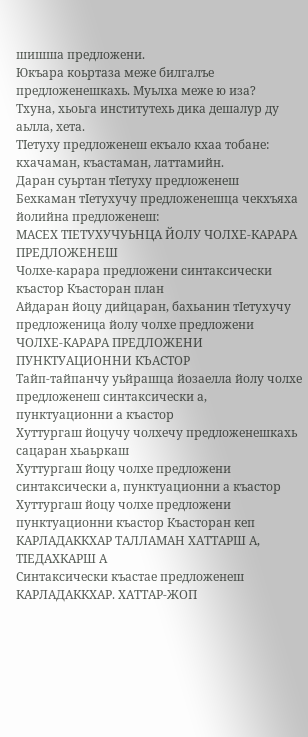шишша предложени.
Юкъара коьртаза меже билгалъе предложенешкахь. Муьлха меже ю иза?
Тхуна, хьоьга институтехь дика дешалур ду аьлла, хета.
ТIетуху предложенеш екъало кхаа тобане: кхачаман, къастаман, латтамийн.
Даран суьртан тIетуху предложенеш
Бехкаман тIетухучу предложенешца чекхъяха йолийна предложенеш:
МАСЕХ ТIЕТУХУЧУЬНЦА ЙОЛУ ЧОЛХЕ-КАРАРА ПРЕДЛОЖЕНЕШ
Чолхе-карара предложени синтаксически къастор Къасторан план
Айдаран йоцу дийцаран, бахьанин тIетухучу предложеница йолу чолхе предложени
ЧОЛХЕ-КАРАРА ПРЕДЛОЖЕНИ ПУНКТУАЦИОННИ КЪАСТОР
Тайп-тайпанчу уьйрашца йозаелла йолу чолхе предложенеш синтаксически а, пунктуационни а къастор
Хуттургаш йоцучу чолхечу предложенешкахь сацаран хьаьркаш
Хуттургаш йоцу чолхе предложени синтаксически а, пунктуационни а къастор
Хуттургаш йоцу чолхе предложени пунктуационни къастор Къасторан кеп
КАРЛАДАККХАР ТАЛЛАМАН ХАТТАРШ А, ТIЕДАХКАРШ А
Синтаксически къастае предложенеш
КАРЛАДАККХАР. ХАТТАР-ЖОП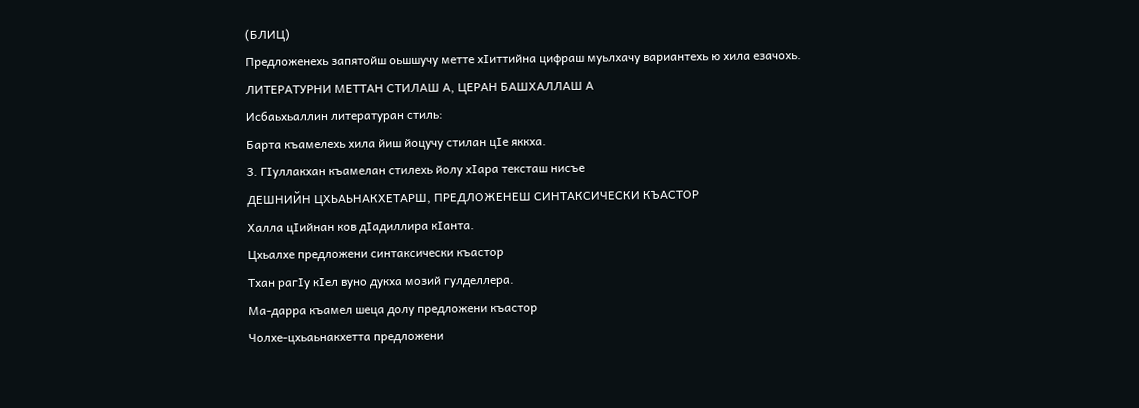(БЛИЦ)
Предложенехь запятойш оьшшучу метте хIиттийна цифраш муьлхачу вариантехь ю хила езачохь.
ЛИТЕРАТУРНИ МЕТТАН СТИЛАШ А, ЦЕРАН БАШХАЛЛАШ А
Исбаьхьаллин литературан стиль:
Барта къамелехь хила йиш йоцучу стилан цIе яккха.
3. ГIуллакхан къамелан стилехь йолу хIара тексташ нисъе
ДЕШНИЙН ЦХЬАЬНАКХЕТАРШ, ПРЕДЛОЖЕНЕШ СИНТАКСИЧЕСКИ КЪАСТОР
Халла цIийнан ков дIадиллира кIанта.
Цхьалхе предложени синтаксически къастор
Тхан рагIу кIел вуно дукха мозий гулделлера.
Ма-дарра къамел шеца долу предложени къастор
Чолхе-цхьаьнакхетта предложени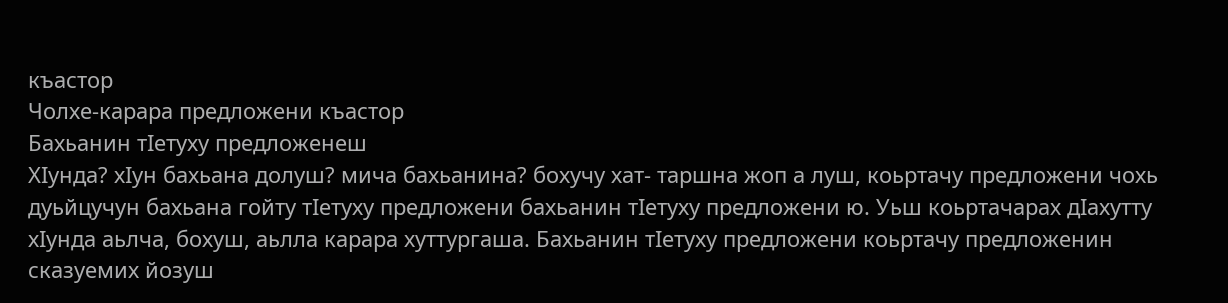къастор
Чолхе-карара предложени къастор
Бахьанин тIетуху предложенеш
ХIунда? хIун бахьана долуш? мича бахьанина? бохучу хат- таршна жоп а луш, коьртачу предложени чохь дуьйцучун бахьана гойту тIетуху предложени бахьанин тIетуху предложени ю. Уьш коьртачарах дIахутту хIунда аьлча, бохуш, аьлла карара хуттургаша. Бахьанин тIетуху предложени коьртачу предложенин сказуемих йозуш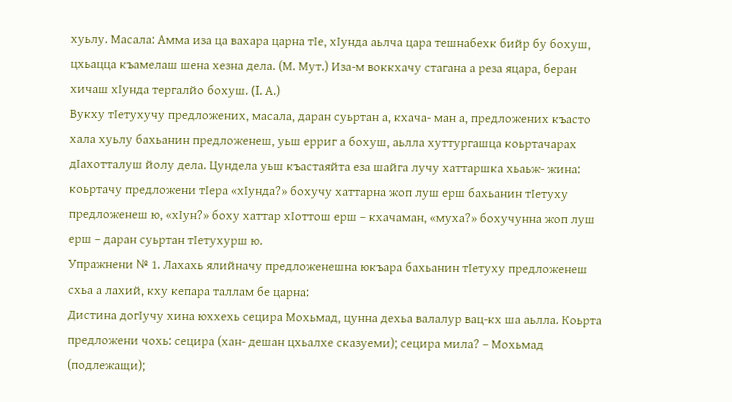хуьлу. Масала: Амма иза ца вахара царна тIе, хIунда аьлча цара тешнабехк бийр бу бохуш, цхьацца къамелаш шена хезна дела. (М. Мут.) Иза-м воккхачу стагана а реза яцара, беран хичаш хIунда тергалйо бохуш. (I. А.)
Вукху тIетухучу предложених, масала, даран суьртан а, кхача- ман а, предложених къасто хала хуьлу бахьанин предложенеш, уьш ерриг а бохуш, аьлла хуттургашца коьртачарах дIахотталуш йолу дела. Цундела уьш къастаяйта еза шайга лучу хаттаршка хьаьж- жина: коьртачу предложени тIера «хIунда?» бохучу хаттарна жоп луш ерш бахьанин тIетуху предложенеш ю, «хIун?» боху хаттар хIоттош ерш – кхачаман, «муха?» бохучунна жоп луш ерш – даран суьртан тIетухурш ю.
Упражнени № 1. Лахахь ялийначу предложенешна юкъара бахьанин тIетуху предложенеш схьа а лахий, кху кепара таллам бе царна:
Дистина догIучу хина юххехь сецира Мохьмад, цунна дехьа валалур вац-кх ша аьлла. Коьрта предложени чохь: сецира (хан- дешан цхьалхе сказуеми); сецира мила? – Мохьмад (подлежащи);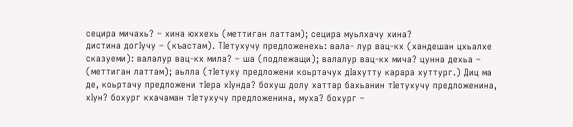сецира мичахь? – хина юххехь (меттиган латтам); сецира муьлхачу хина?
дистина догIучу – (къастам). ТIетухучу предложенехь: вала- лур вац-кх (хандешан цхьалхе сказуеми): валалур вац-кх мила? – ша (подлежащи); валалур вац-кх мича? цунна дехьа – (меттиган латтам); аьлла (тIетуху предложени коьртачух дIахутту карара хуттург.) Диц ма де, коьртачу предложени тIера хIунда? бохуш долу хаттар бахьанин тIетухучу предложенина, хIун? бохург кхачаман тIетухучу предложенина, муха? бохург –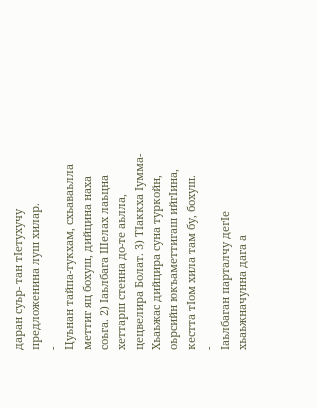даран суьр- тан тIетухучу предложенина луш хилар.
-
Цуьнан тайпа-тукхам, схьаваьлла меттиг яц бохуш, дийцина наха соьга. 2) Iаьлбага Шелах лаьцна хеттарш стенна до-те аьлла, цецвелира Болат. 3) ТIаккха Iумма-Хьаьжас дийцира суна туркойн, оьрсийн юкъаметтигаш ийгIина, кестта тIом хила там бу, бохуш.
-
Iаьлбаган парталчу дегIе хьаьжначунна дага а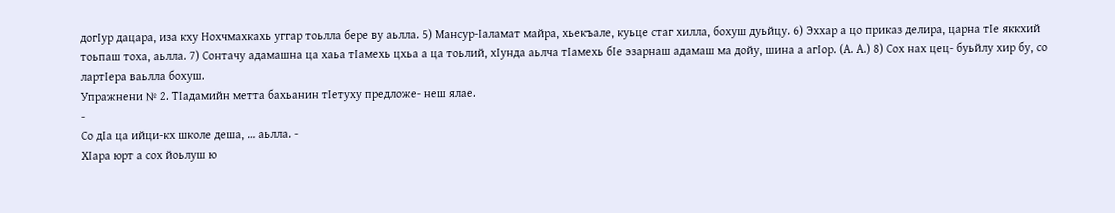догIур дацара, иза кху Нохчмахкахь уггар тоьлла бере ву аьлла. 5) Мансур-Iаламат майра, хьекъале, куьце стаг хилла, бохуш дуьйцу. 6) Эххар а цо приказ делира, царна тIе яккхий тоьпаш тоха, аьлла. 7) Сонтачу адамашна ца хаьа тIамехь цхьа а ца тоьлий, хIунда аьлча тIамехь бIе эзарнаш адамаш ма дойу, шина а агIор. (А. А.) 8) Сох нах цец- буьйлу хир бу, со лартIера ваьлла бохуш.
Упражнени № 2. ТIадамийн метта бахьанин тIетуху предложе- неш ялае.
-
Со дIа ца ийци-кх школе деша, … аьлла. -
ХIара юрт а сох йоьлуш ю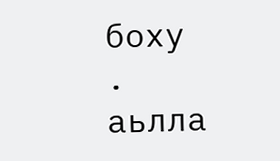боху . аьлла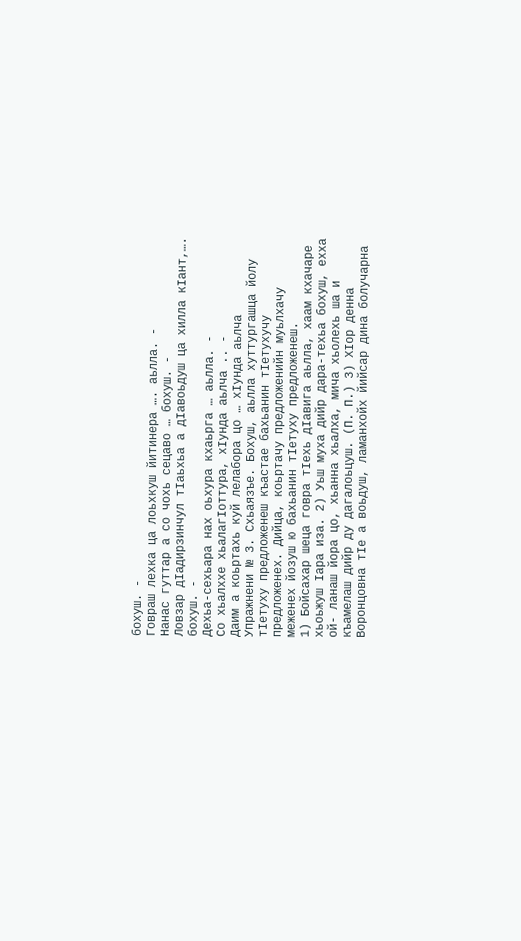бохуш. -
Говраш лехка ца лоьхкуш йитинера …. аьлла. -
Нанас гуттар а со чохь сецаво … бохуш. -
Ловзар дIадирзинчул тIаьхьа а дIавоьдуш ца хилла кIант,…. бохуш. -
Дехьа-сехьара нах оьхура кхаьрга … аьлла. -
Со хьалххе хьалагIоттура, хIунда аьлча .. -
Даим а коьртахь куй лелабора цо … хIунда аьлча
Упражнени № 3. Схьаязъе. Бохуш, аьлла хуттургашца йолу тIетуху предложенеш къастае бахьанин тIетухучу предложенех. Дийца, коьртачу предложенийн муьлхачу меженех йозуш ю бахьанин тIетуху предложенеш.
1) Бойсахар шеца говра тIехь дIавига аьлла, хаам кхачаре хьоьжуш Iара иза. 2) Уьш муха дийр дара-техьа бохуш, ехха ой- ланаш йора цо, хьанна хьалха, мича хьолехь ша и къамелаш дийр ду дагалоьцуш. (П. П.) 3) ХIор денна Воронцовна тIе а воьдуш, ламанхойх йийсар дина болучарна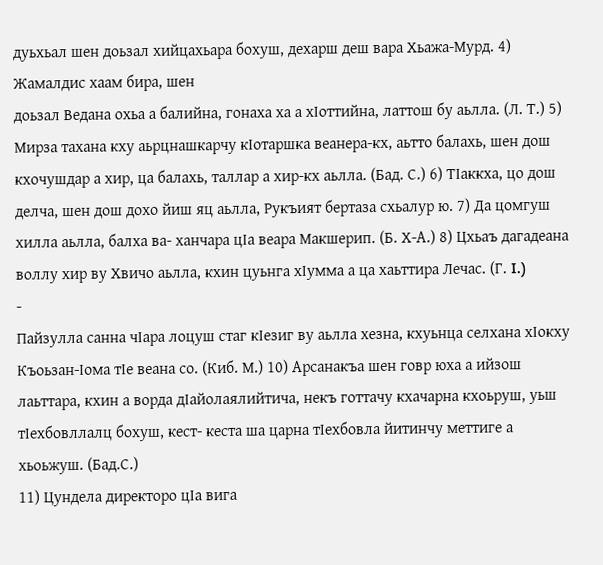дуьхьал шен доьзал хийцахьара бохуш, дехарш деш вара Хьажа-Мурд. 4) Жамалдис хаам бира, шен
доьзал Ведана охьа а балийна, гонаха ха а хIоттийна, латтош бу аьлла. (Л. Т.) 5) Мирза тахана кху аьрцнашкарчу кIотаршка веанера-кх, аьтто балахь, шен дош кхочушдар а хир, ца балахь, таллар а хир-кх аьлла. (Бад. С.) 6) ТIаккха, цо дош делча, шен дош дохо йиш яц аьлла, Рукъият бертаза схьалур ю. 7) Да цомгуш хилла аьлла, балха ва- ханчара цIа веара Макшерип. (Б. Х-А.) 8) Цхьаъ дагадеана воллу хир ву Хвичо аьлла, кхин цуьнга хIумма а ца хаьттира Лечас. (Г. I.)
-
Пайзулла санна чIара лоцуш стаг кIезиг ву аьлла хезна, кхуьнца селхана хIокху Къоьзан-Iома тIе веана со. (Киб. М.) 10) Арсанакъа шен говр юха а ийзош лаьттара, кхин а ворда дIайолаялийтича, некъ готтачу кхачарна кхоьруш, уьш тIехбовллалц бохуш, кест- кеста ша царна тIехбовла йитинчу меттиге а хьоьжуш. (Бад.С.)
11) Цундела директоро цIа вига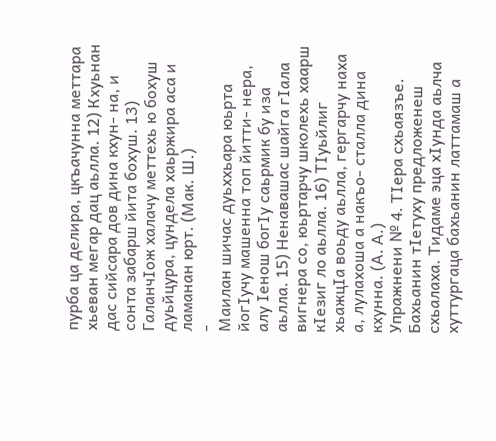пурба ца делира, цкъачунна меттара хьеван мегар дац аьлла. 12) Кхуьнан дас сийсара дов дина кхун- на, и сонта забарш йита бохуш. 13) ГаланчIож халачу меттехь ю бохуш дуьйцура, цундела хаьржира аса и ламанан юрт. (Мак. Ш.)
-
Маилан шичас дуьххьара юьрта йогIучу машенна топ йитти- нера, алу Iенош богIу саьрмик бу иза аьлла. 15) Ненавашас шайга гIала вигнера со, юьртарчу школехь хаарш кIезиг ло аьлла. 16) ТIуьйлиг хьажцIа воьду аьлла, гергарчу наха а, лулахоша а накъо- сталла дина кхунна. (А. А.)
Упражнени № 4. ТIера схьаязъе. Бахьанин тIетуху предложенеш схьалаха. Тидаме эца хIунда аьлча хуттургаца бахьанин латтамаш а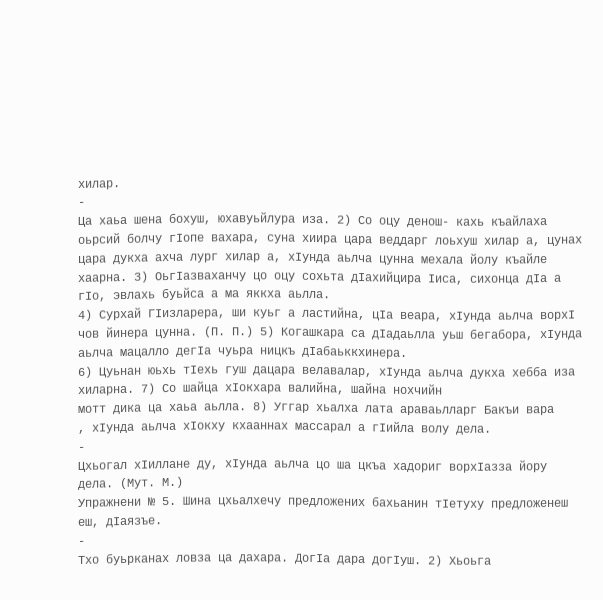хилар.
-
Ца хаьа шена бохуш, юхавуьйлура иза. 2) Со оцу денош- кахь къайлаха оьрсий болчу гIопе вахара, суна хиира цара веддарг лоьхуш хилар а, цунах цара дукха ахча лург хилар а, хIунда аьлча цунна мехала йолу къайле хаарна. 3) ОьгIазваханчу цо оцу сохьта дIахийцира Iиса, сихонца дIа а гIо, эвлахь буьйса а ма яккха аьлла.
4) Сурхай ГIизларера, ши куьг а ластийна, цIа веара, хIунда аьлча ворхI чов йинера цунна. (П. П.) 5) Когашкара са дIадаьлла уьш бегабора, хIунда аьлча мацалло дегIа чуьра ницкъ дIабаьккхинера.
6) Цуьнан юьхь тIехь гуш дацара велавалар, хIунда аьлча дукха хебба иза хиларна. 7) Со шайца хIокхара валийна, шайна нохчийн
мотт дика ца хаьа аьлла. 8) Уггар хьалха лата араваьлларг Бакъи вара
, хIунда аьлча хIокху кхааннах массарал а гIийла волу дела.
-
Цхьогал хIиллане ду, хIунда аьлча цо ша цкъа хадориг ворхIазза йору дела. (Мут. М.)
Упражнени № 5. Шина цхьалхечу предложених бахьанин тIетуху предложенеш еш, дIаязъе.
-
Тхо буьрканах ловза ца дахара. ДогIа дара догIуш. 2) Хьоьга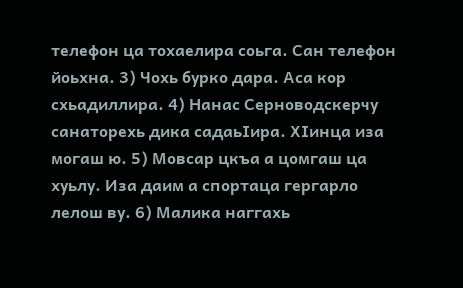телефон ца тохаелира соьга. Сан телефон йоьхна. 3) Чохь бурко дара. Аса кор схьадиллира. 4) Нанас Серноводскерчу санаторехь дика садаьIира. ХIинца иза могаш ю. 5) Мовсар цкъа а цомгаш ца хуьлу. Иза даим а спортаца гергарло лелош ву. 6) Малика наггахь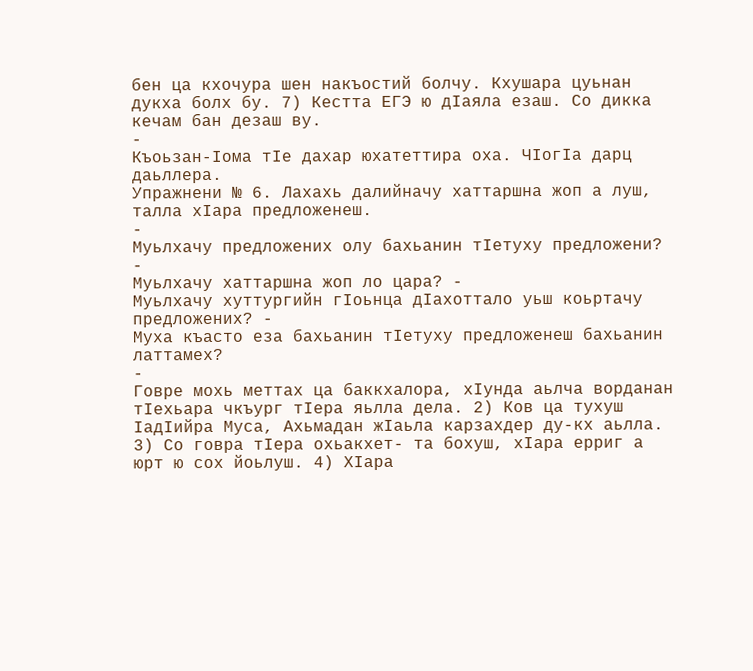бен ца кхочура шен накъостий болчу. Кхушара цуьнан дукха болх бу. 7) Кестта ЕГЭ ю дIаяла езаш. Со дикка кечам бан дезаш ву.
-
Къоьзан-Iома тIе дахар юхатеттира оха. ЧIогIа дарц даьллера.
Упражнени № 6. Лахахь далийначу хаттаршна жоп а луш, талла хIара предложенеш.
-
Муьлхачу предложених олу бахьанин тIетуху предложени? -
Муьлхачу хаттаршна жоп ло цара? -
Муьлхачу хуттургийн гIоьнца дIахоттало уьш коьртачу предложених? -
Муха къасто еза бахьанин тIетуху предложенеш бахьанин латтамех?
-
Говре мохь меттах ца баккхалора, хIунда аьлча ворданан тIехьара чкъург тIера яьлла дела. 2) Ков ца тухуш IадIийра Муса, Ахьмадан жIаьла карзахдер ду-кх аьлла. 3) Со говра тIера охьакхет- та бохуш, хIара ерриг а юрт ю сох йоьлуш. 4) ХIара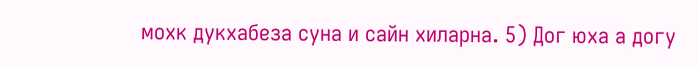мохк дукхабеза суна и сайн хиларна. 5) Дог юха а догу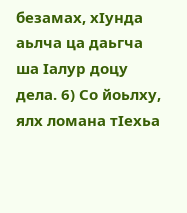безамах, хIунда аьлча ца даьгча ша Iалур доцу дела. 6) Со йоьлху, ялх ломана тIехьа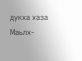дукха хаза Маьлх-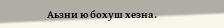Аьзни ю бохуш хезна.